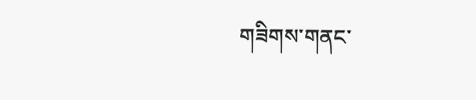གཟིགས་གནང་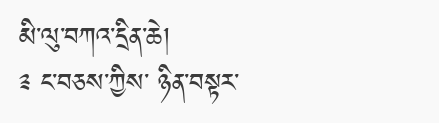མི་ལུ་བཀའ་དྲིན་ཆེ།
༉ ང་བཅས་ཀྱིས་ ཉིན་བསྟར་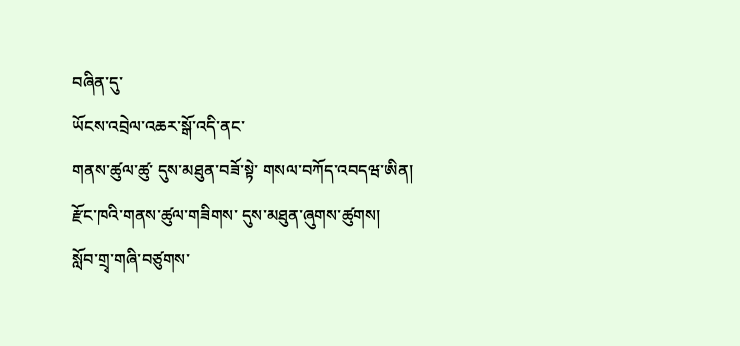བཞིན་དུ་
ཡོངས་འབྲེལ་འཆར་སྒོ་འདི་ནང་
གནས་ཚུལ་ཚུ་ དུས་མཐུན་བཟོ་སྟེ་ གསལ་བཀོད་འབདཝ་ཨིན།
རྫོང་ཁའི་གནས་ཚུལ་གཟིགས་ དུས་མཐུན་ཞུགས་ཚུགས།
སློབ་གྲྭ་གཞི་བཙུགས་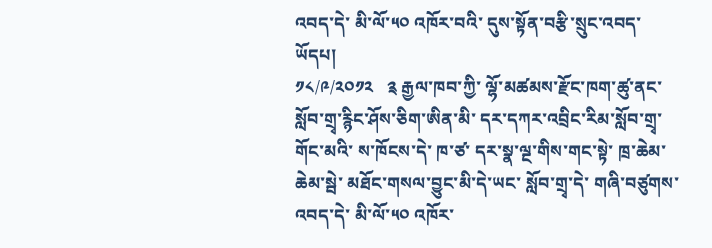འབད་དེ་ མི་ལོ་༥༠ འཁོར་བའི་ དུས་སྟོན་བརྩི་སྲུང་འབད་ཡོདཔ།
༡༨/༩/༢༠༡༢   ༉ རྒྱལ་ཁབ་ཀྱི་ ལྷོ་མཚམས་རྫོང་ཁག་ཚུ་ནང་ སློབ་གྲྭ་རྙིང་ཤོས་ཅིག་ཨིན་མི་ དར་དཀར་འབྲིང་རིམ་སློབ་གྲྭ་གོང་མའི་ ས་ཁོངས་དེ་ ཁ་ཙ་ དར་སྣ་ལྔ་གིས་གང་སྟེ་ ཁྲ་ཆེམ་ཆེམ་སྦེ་ མཐོང་གསལ་བྱུང་མི་དེ་ཡང་ སློབ་གྲྭ་དེ་ གཞི་བཙུགས་འབད་དེ་ མི་ལོ་༥༠ འཁོར་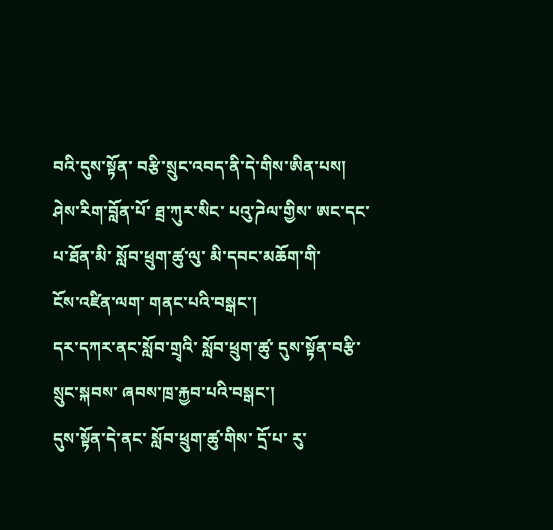བའི་དུས་སྟོན་ བརྩི་སྲུང་འབད་ནི་དེ་གིས་ཨིན་པས།
ཤེས་རིག་བློན་པོ་ ཐྲ་ཀུར་སིང་ པའུ་ཌེལ་གྱིས་ ཨང་དང་པ་ཐོན་མི་ སློབ་ཕྲུག་ཚུ་ལུ་ མི་དབང་མཆོག་གི་
ངོས་འཛིན་ལག་ གནང་པའི་བསྒང་།
དར་དཀར་ནང་སློབ་གྲྭའི་ སློབ་ཕྲུག་ཚུ་ དུས་སྟོན་བརྩི་སྲུང་སྐབས་ ཞབས་ཁྲ་རྐྱབ་པའི་བསྒང་།
དུས་སྟོན་དེ་ནང་ སློབ་ཕྲུག་ཚུ་གིས་ དྲོ་པ་ རུ་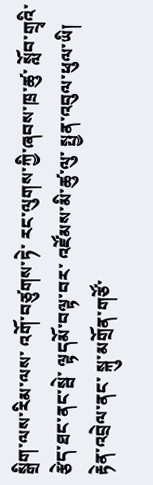སྒྲིག་ལས་རིམ་ལས་ འགོ་བཙུགས་ཏེ་ རང་ལུགས་ཀྱི་ཞབས་ཁྲ་ཚུ་ སློབ་གྲྭའི་རྩེད་ཐང་ནང་སྦེ་ ལྟདམོ་བལྟ་བར་ འཛོམས་མི་ཚུ་ལུ་ སྤྱན་འབུལ་ཕུལ་ཡི།
རྟེན་འབྲེལ་ནང་ སྐུ་མགྲོན་གཙོ་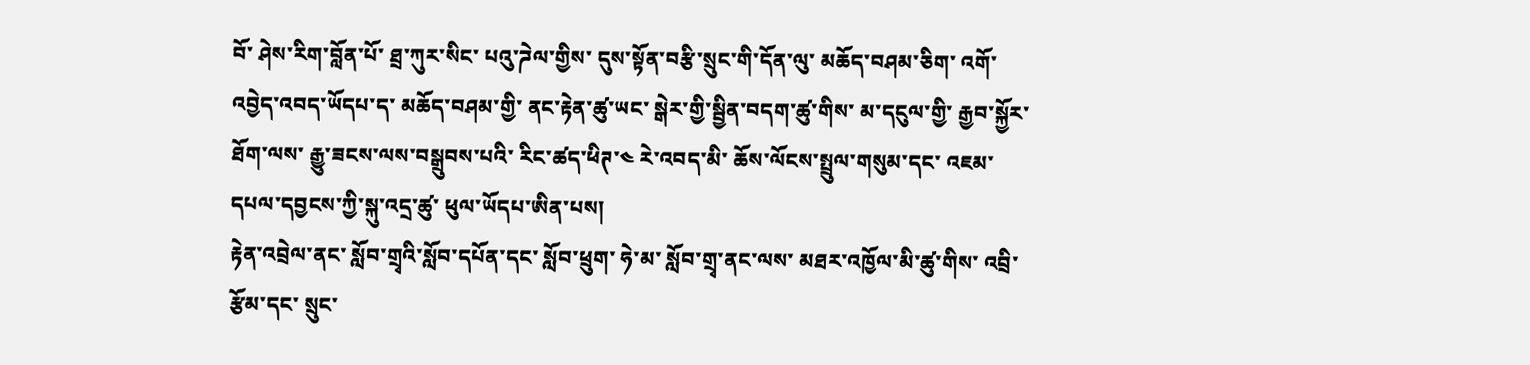བོ་ ཤེས་རིག་བློན་པོ་ ཐྲ་ཀུར་སིང་ པའུ་ཌེལ་གྱིས་ དུས་སྟོན་བརྩི་སྲུང་གི་དོན་ལུ་ མཆོད་བཤམ་ཅིག་ འགོ་འབྱེད་འབད་ཡོདཔ་ད་ མཆོད་བཤམ་གྱི་ ནང་རྟེན་ཚུ་ཡང་ སྒེར་གྱི་སྦྱིན་བདག་ཚུ་གིས་ མ་དངུལ་གྱི་ རྒྱབ་སྐྱོར་ཐོག་ལས་ རྒྱུ་ཟངས་ལས་བསྒྲུབས་པའི་ རིང་ཚད་ཕིཊ་༤ རེ་འབད་མི་ ཆོས་ལོངས་སྤྲུལ་གསུམ་དང་ འཇམ་དཔལ་དབྱངས་ཀྱི་སྐུ་འདྲ་ཚུ་ ཕུལ་ཡོདཔ་ཨིན་པས།
རྟེན་འབྲེལ་ནང་ སློབ་གྲྭའི་སློབ་དཔོན་དང་ སློབ་ཕྲུག་ ཧེ་མ་ སློབ་གྲྭ་ནང་ལས་ མཐར་འཁྱོལ་མི་ཚུ་གིས་ འབྲི་རྩོམ་དང་ སྲུང་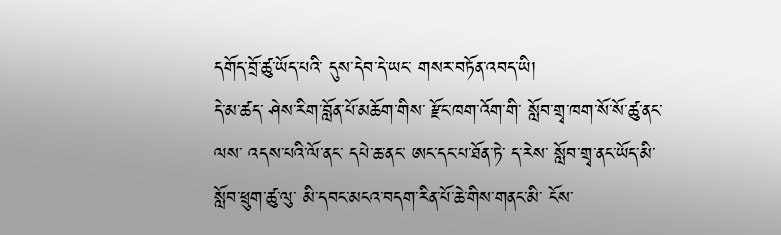དགོད་བྲོ་ཚུ་ཡོད་པའི་ དུས་དེབ་དེ་ཡང་ གསར་བཏོན་འབད་ཡི།
དེ་མ་ཚད་ ཤེས་རིག་བློན་པོ་མཆོག་གིས་ རྫོང་ཁག་འོག་གི་ སློབ་གྲྭ་ཁག་སོ་སོ་ཚུ་ནང་ལས་ འདས་པའི་ལོ་ནང་ དཔེ་ཆ་ནང་ ཨང་དང་པ་ཐོན་ཏེ་ ད་རེས་ སློབ་གྲྭ་ནང་ཡོད་མི་ སློབ་ཕྲུག་ཚུ་ལུ་ མི་དབང་མངའ་བདག་རིན་པོ་ཆེ་གིས་གནང་མི་ ངོས་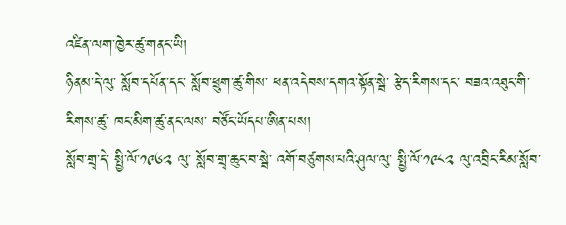འཛིན་ལག་ཁྱེར་ཚུ་གནང་ཡི།
ཉིནམ་དེ་ལུ་ སློབ་དཔོན་དང་ སློབ་ཕྲུག་ཚུ་གིས་ ཕན་འདེབས་དགའ་སྟོན་སྦེ་ རྩེད་རིགས་དང་ བཟའ་འཐུང་གི་རིགས་ཚུ་ ཁང་མིག་ཚུ་ནང་ལས་ བཙོང་ཡོདཔ་ཨིན་པས།
སློབ་གྲྭ་དེ་ སྤྱི་ལོ་༡༩༦༢ ལུ་ སློབ་གྲྭ་ཆུང་བ་སྦེ་ འགོ་བཙུགས་པའི་ཤུལ་ལུ་ སྤྱི་ལོ་༡༩༨༢ ལུ་འབྲིང་རིམ་སློབ་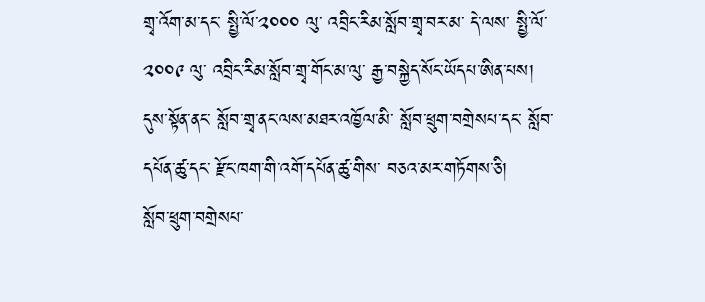གྲྭ་འོག་མ་དང་ སྤྱི་ལོ་༢༠༠༠ ལུ་ འབྲིང་རིམ་སློབ་གྲྭ་བར་མ་ དེ་ལས་ སྤྱི་ལོ་༢༠༠༩ ལུ་ འབྲིང་རིམ་སློབ་གྲྭ་གོང་མ་ལུ་ རྒྱ་བསྐྱེད་སོང་ཡོདཔ་ཨིན་པས།
དུས་སྟོན་ནང་ སློབ་གྲྭ་ནང་ལས་མཐར་འཁྱོལ་མི་ སློབ་ཕྲུག་བགྲེསཔ་དང་ སློབ་དཔོན་ཚུ་དང་ རྫོང་ཁག་གི་འགོ་དཔོན་ཚུ་གིས་ བཅའ་མར་གཏོགས་ཅི།
སློབ་ཕྲུག་བགྲེསཔ་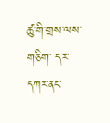ཚུ་གི་གྲས་ལས་ གཅིག་ དར་དཀར་ནང་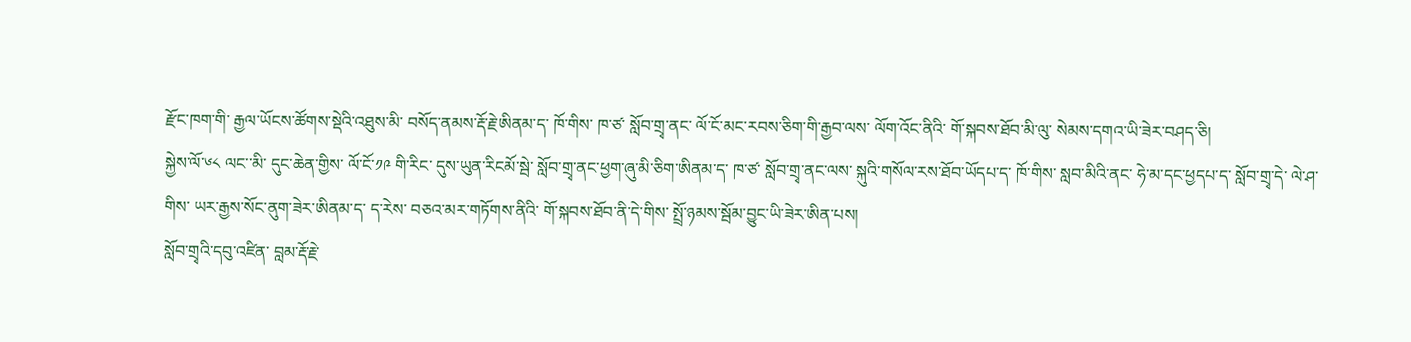རྫོང་ཁག་གི་ རྒྱལ་ཡོངས་ཚོགས་སྡེའི་འཐུས་མི་ བསོད་ནམས་རྡོ་རྗེ་ཨིནམ་ད་ ཁོ་གིས་ ཁ་ཙ་ སློབ་གྲྭ་ནང་ ལོ་ངོ་མང་རབས་ཅིག་གི་རྒྱབ་ལས་ ལོག་འོང་ནིའི་ གོ་སྐབས་ཐོབ་མི་ལུ་ སེམས་དགའ་ཡི་ཟེར་བཤད་ཅི།
སྐྱེས་ལོ་༦༨ ལང་་མི་ དུང་ཆེན་གྱིས་ ལོ་ངོ་༡༩ གི་རིང་ དུས་ཡུན་རིངམོ་སྦེ་ སློབ་གྲྭ་ནང་ཕྱག་ཞུ་མི་ཅིག་ཨིནམ་ད་ ཁ་ཙ་ སློབ་གྲྭ་ནང་ལས་ སྐུའི་གསོལ་རས་ཐོབ་ཡོདཔ་ད་ ཁོ་གིས་ སླབ་མིའི་ནང་ ཧེ་མ་དང་ཕྱདཔ་ད་ སློབ་གྲྭ་དེ་ ལེ་ཤ་གིས་ ཡར་རྒྱས་སོང་ནུག་ཟེར་ཨིནམ་ད་ ད་རེས་ བཅའ་མར་གཏོགས་ནིའི་ གོ་སྐབས་ཐོབ་ནི་དེ་གིས་ སྤྲོ་ཉམས་སྦོམ་བྱུང་ཡི་ཟེར་ཨིན་པས།
སློབ་གྲྭའི་དབུ་འཛིན་ བླམ་རྡོ་རྗེ་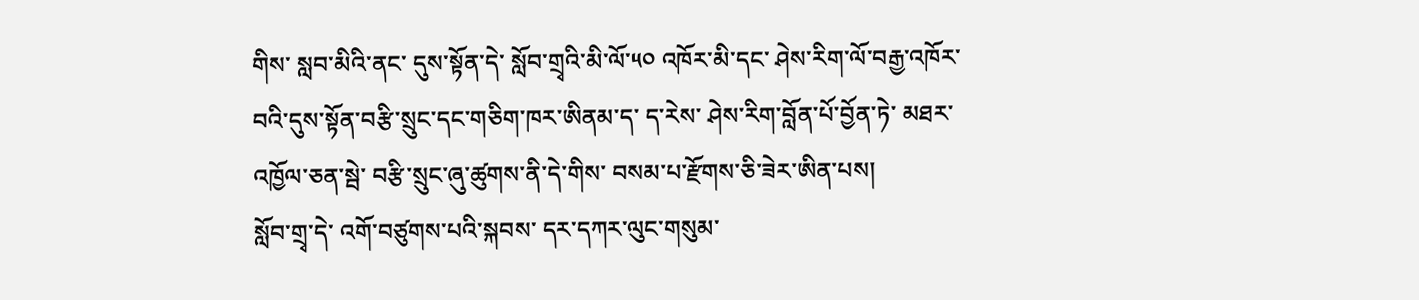གིས་ སླབ་མིའི་ནང་ དུས་སྟོན་དེ་ སློབ་གྲྭའི་མི་ལོ་༥༠ འཁོར་མི་དང་ ཤེས་རིག་ལོ་བརྒྱ་འཁོར་བའི་དུས་སྟོན་བརྩི་སྲུང་དང་གཅིག་ཁར་ཨིནམ་ད་ ད་རེས་ ཤེས་རིག་བློན་པོ་བྱོན་ཏེ་ མཐར་འཁྱོལ་ཅན་སྦེ་ བརྩི་སྲུང་ཞུ་ཚུགས་ནི་དེ་གིས་ བསམ་པ་རྫོགས་ཅི་ཟེར་ཨིན་པས།
སློབ་གྲྭ་དེ་ འགོ་བཙུགས་པའི་སྐབས་ དར་དཀར་ལུང་གསུམ་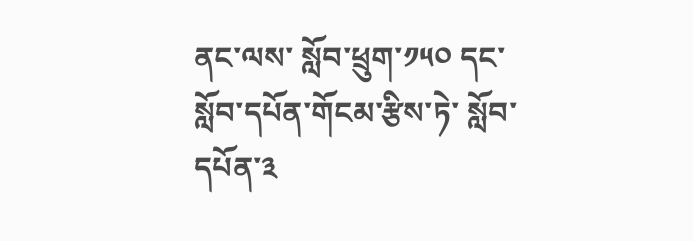ནང་ལས་ སློབ་ཕྲུག་༡༥༠ དང་ སློབ་དཔོན་གོངམ་རྩིས་ཏེ་ སློབ་དཔོན་༣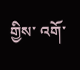གྱིས་ འགོ་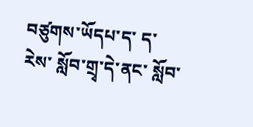བཙུགས་ཡོདཔ་ད་ ད་རེས་ སློབ་གྲྭ་དེ་ནང་ སློབ་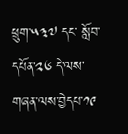ཕྲུག་༥༣༧ དང་ སློབ་དཔོན་༢༦ དེ་ལས་ གཞན་ལས་བྱེདཔ་༡༩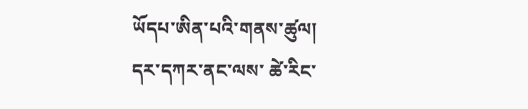ཡོདཔ་ཨིན་པའི་གནས་ཚུལ།
དར་དཀར་ནང་ལས་ ཚེ་རིང་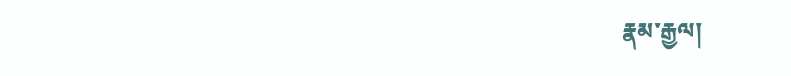རྣམ་རྒྱལ།